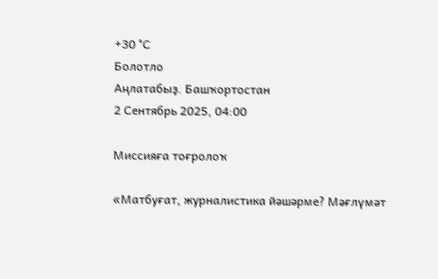+30 °С
Болотло
Аңлатабыҙ. Башҡортостан
2 Сентябрь 2025, 04:00

Миссияға тоғролоҡ

«Матбуғат, журналистика йәшәрме? Мәғлүмәт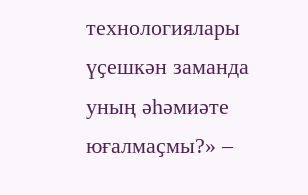технологиялары үҫешкән заманда уның әһәмиәте юғалмаҫмы?» –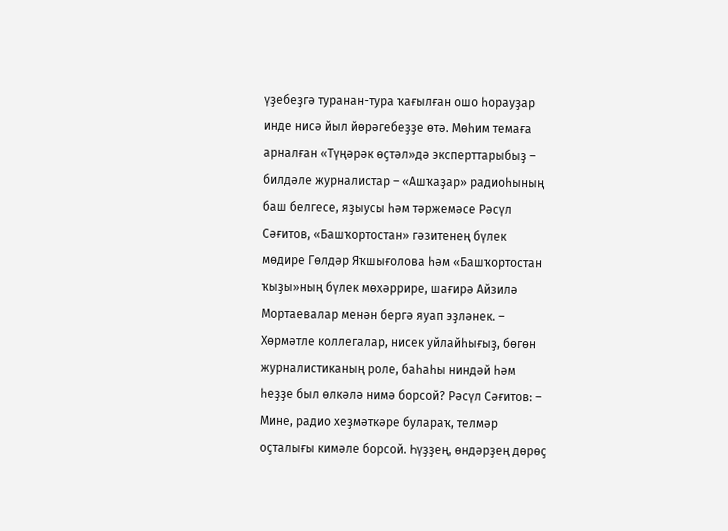үҙебеҙгә туранан-тура ҡағылған ошо һорауҙар инде нисә йыл йөрәгебеҙҙе өтә. Мөһим темаға арналған «Түңәрәк өҫтәл»дә эксперттарыбыҙ – билдәле журналистар – «Ашҡаҙар» радиоһының баш белгесе, яҙыусы һәм тәржемәсе Рәсүл Сәғитов, «Башҡортостан» гәзитенең бүлек мөдире Гөлдәр Яҡшығолова һәм «Башҡортостан ҡыҙы»ның бүлек мөхәррире, шағирә Айзилә Мортаевалар менән бергә яуап эҙләнек. – Хөрмәтле коллегалар, нисек уйлайһығыҙ, бөгөн журналистиканың роле, баһаһы ниндәй һәм һеҙҙе был өлкәлә нимә борсой? Рәсүл Сәғитов: – Мине, радио хеҙмәткәре булараҡ, телмәр оҫталығы кимәле борсой. Һүҙҙең, өндәрҙең дөрөҫ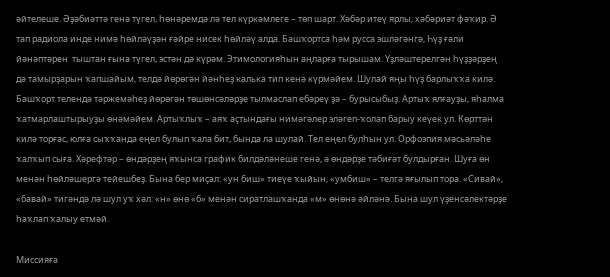әйтелеше. Әҙәбиәттә генә түгел, һөнәремдә лә тел күркәмлеге – төп шарт. Хәбәр итеү ярлы, хәбәриәт фәҡир. Ә тап радиола инде нимә һөйләүҙән ғәйре нисек һөйләү алда. Башҡортса һәм русса эшләгәнгә, Һүҙ ғәли йәнәптәрен  тыштан ғына түгел, эстән дә күрәм. Этимологияһын аңларға тырышам. Үҙләштерелгән һүҙҙәрҙең дә тамырҙарын ҡапшайым, телдә йөрөгән йәнһеҙ калька тип кенә күрмәйем. Шулай яңы һүҙ барлыҡҡа килә. Башҡорт телендә тәржемәһеҙ йөрөгән төшөнсәләрҙе тылмаслап ебәреү ҙә – бурысыбыҙ. Артыҡ ялғауҙы, яһалма ҡатмарлаштырыуҙы өнәмәйем. Артыҡлыҡ – аяҡ аҫтындағы нимәгәлер эләгеп-ҡолап барыу кеүек ул. Көрттән килә торғас, юлға сыҡҡанда еңел булып ҡала бит, бында ла шулай. Тел еңел булһын ул. Орфоэпия мәсьәләһе ҡалҡып сыға. Хәрефтәр – өндәрҙең яҡынса график билдәләнеше генә, ә өндәрҙе тәбиғәт булдырған. Шуға өн менән һөйләшергә тейешбеҙ. Бына бер миҫал: «ун биш» тиеүе ҡыйын, «умбиш» – телгә яғылып тора. «Сивай», «бавай» тигәндә лә шул уҡ хәл: «н» өнө «б» менән сиратлашҡанда «м» өнөнә әйләнә. Бына шул үҙенсәлектәрҙе һаҡлап ҡалыу етмәй.

Миссияға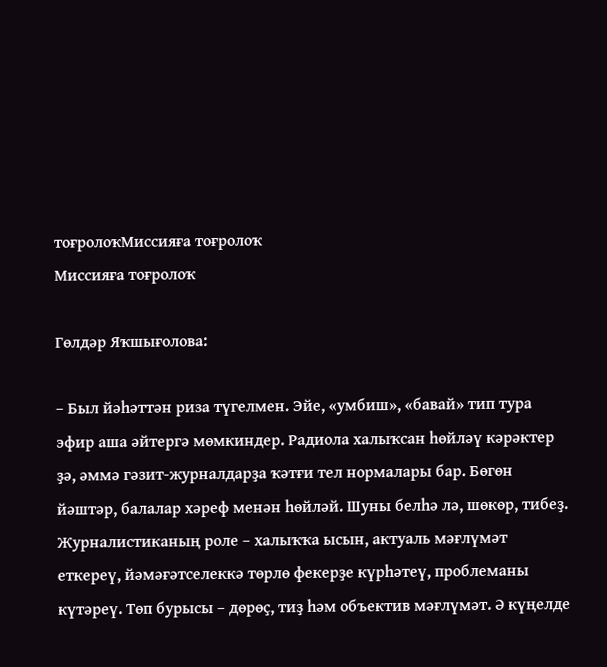тоғролоҡМиссияға тоғролоҡ
Миссияға тоғролоҡ

Гөлдәр Яҡшығолова:

– Был йәһәттән риза түгелмен. Эйе, «умбиш», «бавай» тип тура эфир аша әйтергә мөмкиндер. Радиола халыҡсан һөйләү кәрәктер ҙә, әммә гәзит-журналдарҙа ҡәтғи тел нормалары бар. Бөгөн йәштәр, балалар хәреф менән һөйләй. Шуны белһә лә, шөкөр, тибеҙ. Журналистиканың роле – халыҡҡа ысын, актуаль мәғлүмәт еткереү, йәмәғәтселеккә төрлө фекерҙе күрһәтеү, проблеманы күтәреү. Төп бурысы – дөрөҫ, тиҙ һәм объектив мәғлүмәт. Ә күңелде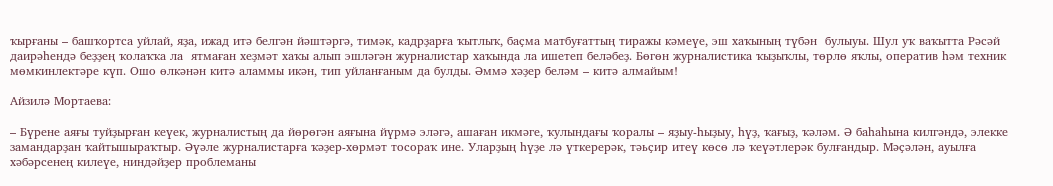ҡырғаны – башҡортса уйлай, яҙа, ижад итә белгән йәштәргә, тимәк, кадрҙарға ҡытлыҡ, баҫма матбуғаттың тиражы кәмеүе, эш хаҡының түбән  булыуы. Шул уҡ ваҡытта Рәсәй даирәһендә беҙҙең ҡолаҡҡа ла  ятмаған хеҙмәт хаҡы алып эшләгән журналистар хаҡында ла ишетеп беләбеҙ. Бөгөн журналистика ҡыҙыҡлы, төрлө яҡлы, оператив һәм техник мөмкинлектәре күп. Ошо өлкәнән китә аламмы икән, тип уйланғаным да булды. Әммә хәҙер беләм – китә алмайым!

Айзилә Мортаева:

– Бүрене аяғы туйҙырған кеүек, журналистың да йөрөгән аяғына йүрмә эләгә, ашаған икмәге, ҡулындағы ҡоралы – яҙыу-һыҙыу, һүҙ, ҡағыҙ, ҡәләм. Ә баһаһына килгәндә, элекке замандарҙан ҡайтышыраҡтыр. Әүәле журналистарға ҡәҙер-хөрмәт тосораҡ ине. Уларҙың һүҙе лә үткерерәк, тәьҫир итеү көсө лә ҡеүәтлерәк булғандыр. Мәҫәлән, ауылға хәбәрсенең килеүе, ниндәйҙер проблеманы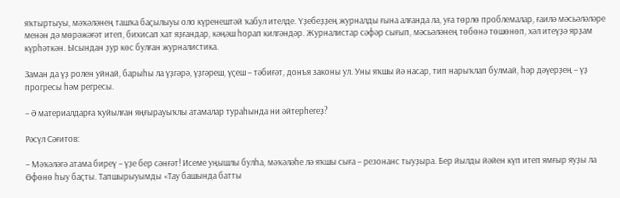яҡтыртыуы, мәҡәләнең ташҡа баҫылыуы оло күренештәй ҡабул ителде. Үҙебеҙҙең журналды ғына алғанда ла, уға төрлө проблемалар, ғаилә мәсьәләләре менән дә мөрәжәғәт итеп, бихисап хат яҙғандар, кәңәш һорап килгәндәр. Журналистар сәфәр сығып, мәсьәләнең төбөнә төшөнөп, хәл итеүҙә ярҙам күрһәткән. Ысындан ҙур көс булған журналистика.

Заман да үҙ ролен уйнай, барыһы ла үҙгәрә, үҙгәреш, үҫеш – тәбиғәт, донъя законы ул. Уны яҡшы йә насар, тип нарыҡлап булмай, һәр дәүерҙең – үҙ прогресы һәм регресы.

– Ә материалдарға ҡуйылған яңғырауыҡлы атамалар тураһында ни әйтерһегеҙ?

Рәсүл Сәғитов:

– Мәҡәләгә атама биреү – үҙе бер сәнғәт! Исеме уңышлы булһа, мәҡәләһе лә яҡшы сыға – резонанс тыуҙыра. Бер йылды йәйен күп итеп ямғыр яуҙы ла Өфөнө һыу баҫты. Тапшырыуымды «Тау башында батты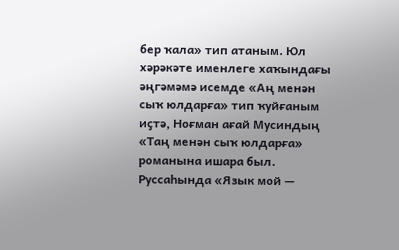бер ҡала» тип атаным. Юл хәрәкәте именлеге хаҡындағы әңгәмәмә исемде «Аң менән сыҡ юлдарға» тип ҡуйғаным иҫтә, Ноғман ағай Мусиндың «Таң менән сыҡ юлдарға» романына ишара был. Руссаһында «Язык мой —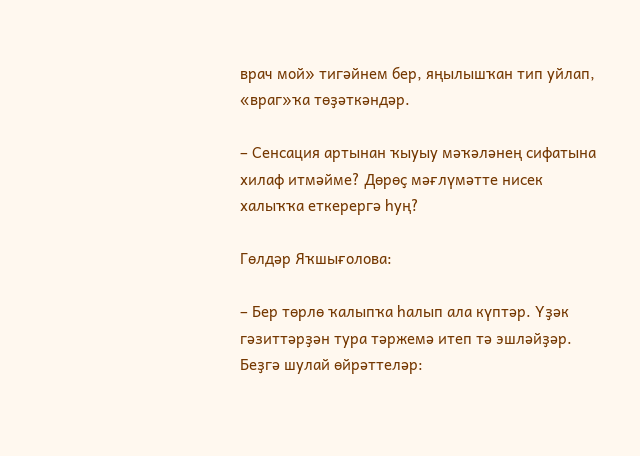врач мой» тигәйнем бер, яңылышҡан тип уйлап, «враг»ҡа төҙәткәндәр.

– Сенсация артынан ҡыуыу мәҡәләнең сифатына хилаф итмәйме? Дөрөҫ мәғлүмәтте нисек халыҡҡа еткерергә һуң?

Гөлдәр Яҡшығолова:

– Бер төрлө ҡалыпҡа һалып ала күптәр. Үҙәк гәзиттәрҙән тура тәржемә итеп тә эшләйҙәр. Беҙгә шулай өйрәттеләр: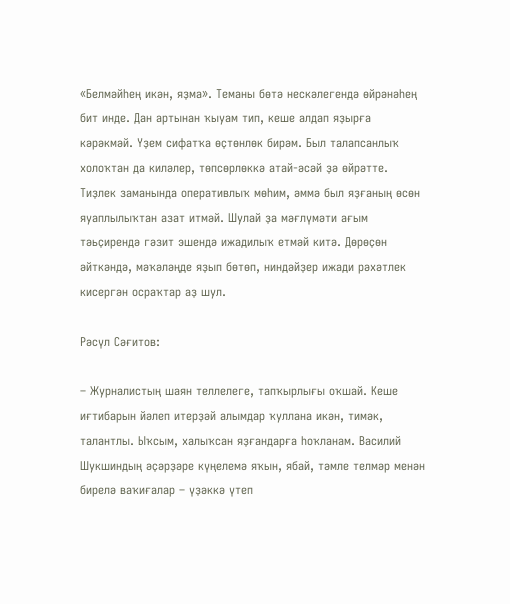«Белмәйһең икән, яҙма». Теманы бөтә нескәлегендә өйрәнәһең бит инде. Дан артынан ҡыуам тип, кеше алдап яҙырға кәрәкмәй. Үҙем сифатҡа өҫтөнлөк бирәм. Был талапсанлыҡ холоҡтан да киләлер, төпсөрлөккә атай-әсәй ҙә өйрәтте. Тиҙлек заманында оперативлыҡ мөһим, әммә был яҙғаның өсөн яуаплылыҡтан азат итмәй. Шулай ҙа мәғлүмәти ағым тәьҫирендә гәзит эшендә ижадилыҡ етмәй китә. Дөрөҫөн әйткәндә, мәҡәләңде яҙып бөтөп, ниндәйҙер ижади рәхәтлек кисергән осраҡтар аҙ шул.

Рәсүл Сәғитов:

– Журналистың шаян теллелеге, тапҡырлығы оҡшай. Кеше иғтибарын йәлеп итерҙәй алымдар ҡуллана икән, тимәк, талантлы. Ыҡсым, халыҡсан яҙғандарға һоҡланам. Василий Шукшиндың әҫәрҙәре күңелемә яҡын, ябай, тәмле телмәр менән бирелә ваҡиғалар – үҙәккә үтеп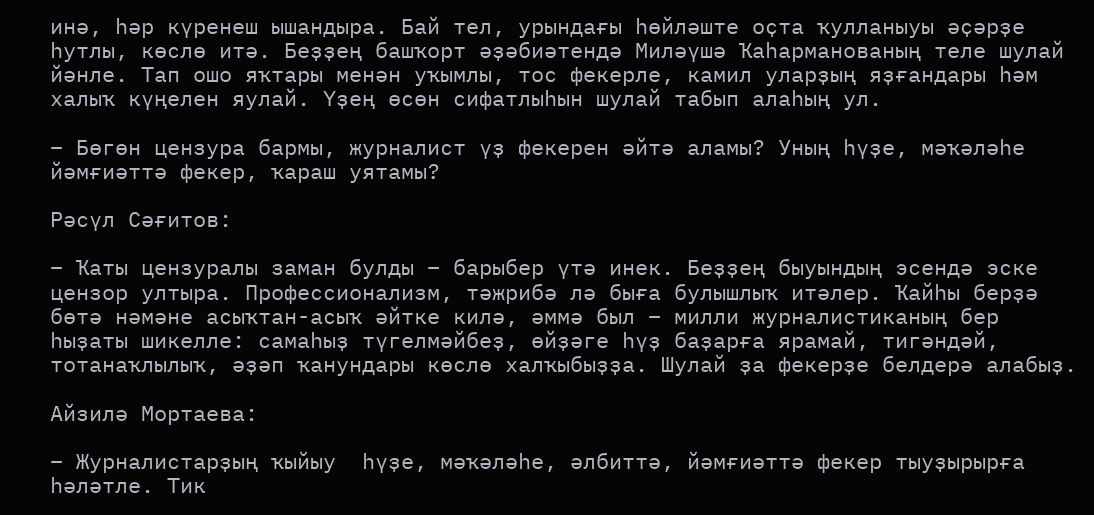инә, һәр күренеш ышандыра. Бай тел, урындағы һөйләште оҫта ҡулланыуы әҫәрҙе һутлы, көслө итә. Беҙҙең башҡорт әҙәбиәтендә Миләүшә Ҡаһарманованың теле шулай йәнле. Тап ошо яҡтары менән уҡымлы, тос фекерле, камил уларҙың яҙғандары һәм халыҡ күңелен яулай. Үҙең өсөн сифатлыһын шулай табып алаһың ул.

– Бөгөн цензура бармы, журналист үҙ фекерен әйтә аламы? Уның һүҙе, мәҡәләһе йәмғиәттә фекер, ҡараш уятамы?

Рәсүл Сәғитов:

– Ҡаты цензуралы заман булды – барыбер үтә инек. Беҙҙең быуындың эсендә эске цензор ултыра. Профессионализм, тәжрибә лә быға булышлыҡ итәлер. Ҡайһы берҙә бөтә нәмәне асыҡтан-асыҡ әйтке килә, әммә был – милли журналистиканың бер һыҙаты шикелле: самаһыҙ түгелмәйбеҙ, өйҙәге һүҙ баҙарға ярамай, тигәндәй, тотанаҡлылыҡ, әҙәп ҡанундары көслө халҡыбыҙҙа. Шулай ҙа фекерҙе белдерә алабыҙ.

Айзилә Мортаева:

– Журналистарҙың ҡыйыу  һүҙе, мәҡәләһе, әлбиттә, йәмғиәттә фекер тыуҙырырға һәләтле. Тик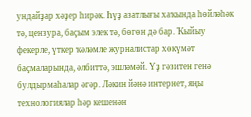ундайҙар хәҙер һирәк. Һүҙ азатлығы хаҡында һөйләһәк тә, цензура, баҫым элек тә, бөгөн дә бар. Ҡыйыу фекерле, үткер ҡәләмле журналистар хөкүмәт баҫмаларында, әлбиттә, эшләмәй. Үҙ гәзитен генә булдырмаһалар әгәр. Ләкин йәнә интернет, яңы технологиялар һәр кешенән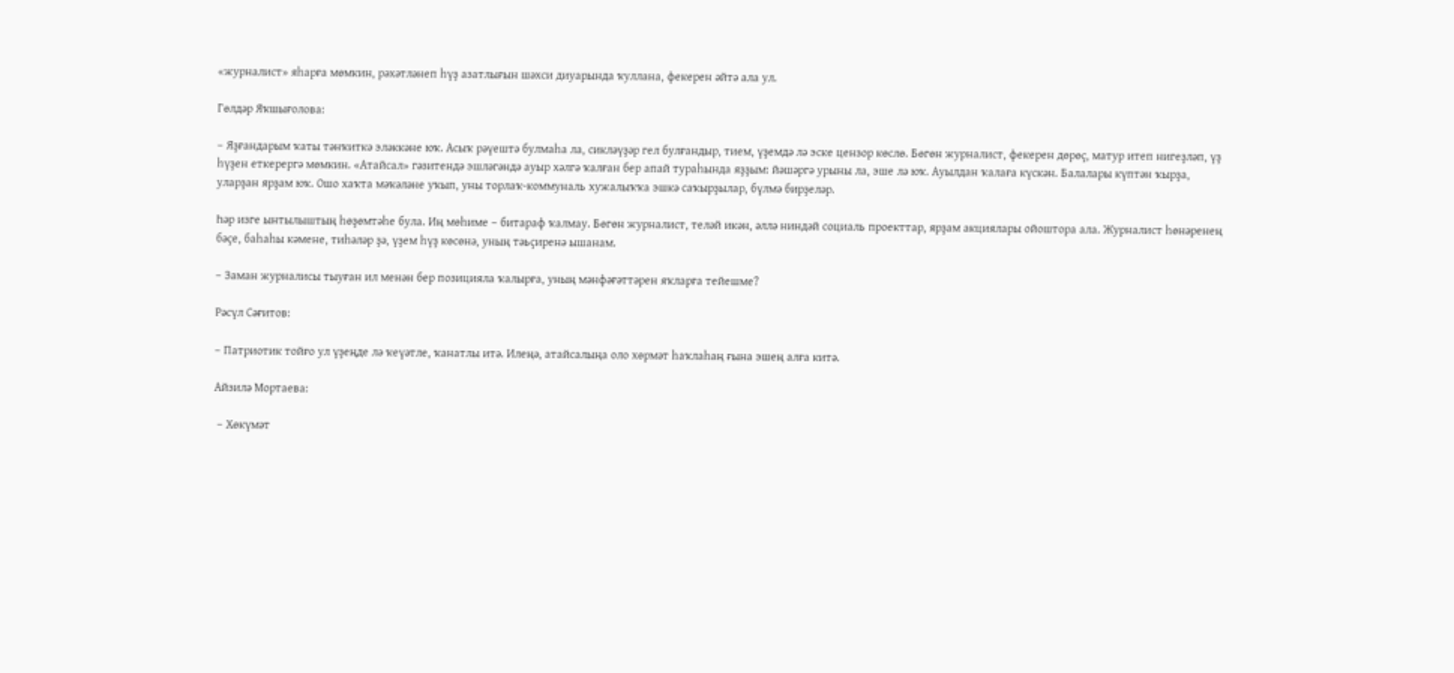«журналист» яһарға мөмкин, рәхәтләнеп һүҙ азатлығын шәхси диуарында ҡуллана, фекерен әйтә ала ул.

Гөлдәр Яҡшығолова:

– Яҙғандарым ҡаты тәнҡиткә эләккәне юҡ. Асыҡ рәүештә булмаһа ла, сикләүҙәр гел булғандыр, тием, үҙемдә лә эске цензор көслө. Бөгөн журналист, фекерен дөрөҫ, матур итеп нигеҙләп, үҙ һүҙен еткерергә мөмкин. «Атайсал» гәзитендә эшләгәндә ауыр хәлгә ҡалған бер апай тураһында яҙҙым: йәшәргә урыны ла, эше лә юҡ. Ауылдан ҡалаға күскән. Балалары күптән ҡырҙа, уларҙан ярҙам юҡ. Ошо хаҡта мәҡәләне уҡып, уны торлаҡ-коммуналь хужалыҡҡа эшкә саҡырҙылар, бүлмә бирҙеләр.

Һәр изге ынтылыштың һөҙөмтәһе була. Иң мөһиме – битараф ҡалмау. Бөгөн журналист, теләй икән, әллә ниндәй социаль проекттар, ярҙам акциялары ойоштора ала. Журналист һөнәренең бәҫе, баһаһы кәмене, тиһәләр ҙә, үҙем һүҙ көсөнә, уның тәьҫиренә ышанам.

– Заман журналисы тыуған ил менән бер позицияла ҡалырға, уның мәнфәғәттәрен яҡларға тейешме?

Рәсүл Сәғитов:

– Патриотик тойғо ул үҙеңде лә ҡеүәтле, ҡанатлы итә. Илеңә, атайсалыңа оло хөрмәт һаҡлаһаң ғына эшең алға китә.

Айзилә Мортаева:

 – Хөкүмәт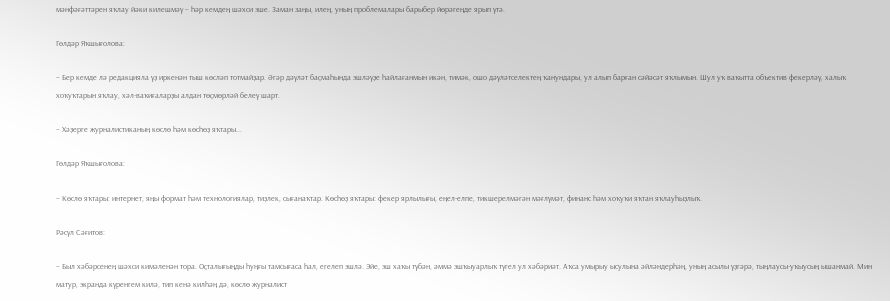мәнфәғәттәрен яҡлау йәки килешмәү – һәр кемдең шәхси эше. Заман заңы, илең, уның проблемалары барыбер йөрәгеңде ярып үтә.

Гөлдәр Яҡшығолова:

– Бер кемде лә редакцияла үҙ иркенән тыш көсләп тотмайҙар. Әгәр дәүләт баҫмаһында эшләүҙе һайлағанмын икән, тимәк, ошо дәүләтселектең ҡанундары, ул алып барған сәйәсәт яҡлымын. Шул уҡ ваҡытта объектив фекерләү, халыҡ хоҡуҡтарын яҡлау, хәл-ваҡиғаларҙы алдан төҫмөрләй белеү шарт.

– Хәҙерге журналистиканың көслө һәм көсһөҙ яҡтары...

Гөлдәр Яҡшығолова:

– Көслө яҡтары: интернет, яңы формат һәм технологиялар, тиҙлек, сығанаҡтар. Көсһөҙ яҡтары: фекер ярлылығы, еңел-елпе, тикшерелмәгән мәғлүмәт, финанс һәм хоҡуҡи яҡтан яҡлауһыҙлыҡ.

Рәсүл Сәғитов:

– Был хәбәрсенең шәхси кимәленән тора. Оҫталығыңды һуңғы тамсығаса һал, егелеп эшлә. Эйе, эш хаҡы түбән, әммә эшҡыуарлыҡ түгел ул хәбәриәт. Аҡса умырыу ысулына әйләндерһәң, уның асылы үҙгәрә, тыңлаусы-уҡыусың ышанмай. Мин матур, экранда күренгем килә, тип кенә килһәң дә, көслө журналист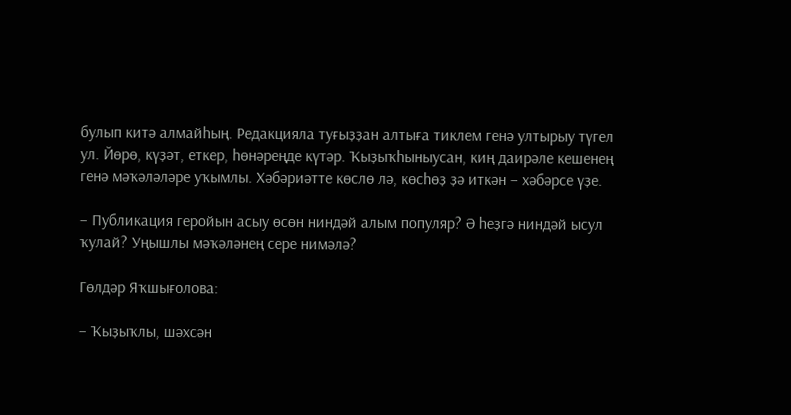булып китә алмайһың. Редакцияла туғыҙҙан алтыға тиклем генә ултырыу түгел ул. Йөрө, күҙәт, еткер, һөнәреңде күтәр. Ҡыҙыҡһыныусан, киң даирәле кешенең генә мәҡәләләре уҡымлы. Хәбәриәтте көслө лә, көсһөҙ ҙә иткән – хәбәрсе үҙе.

– Публикация геройын асыу өсөн ниндәй алым популяр? Ә һеҙгә ниндәй ысул ҡулай? Уңышлы мәҡәләнең сере нимәлә?

Гөлдәр Яҡшығолова:

– Ҡыҙыҡлы, шәхсән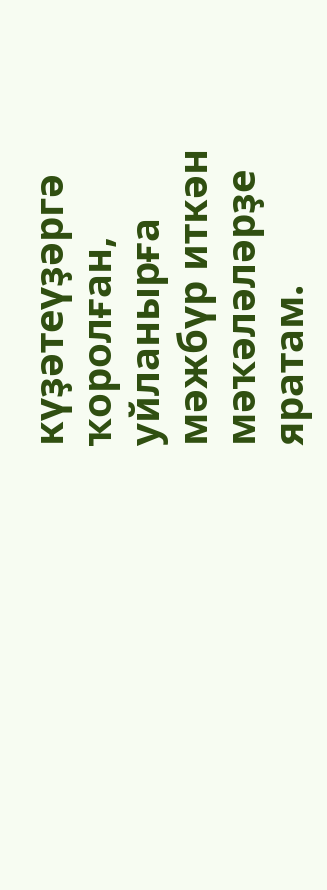күҙәтеүҙәргә ҡоролған, уйланырға мәжбүр иткән мәҡәләләрҙе яратам.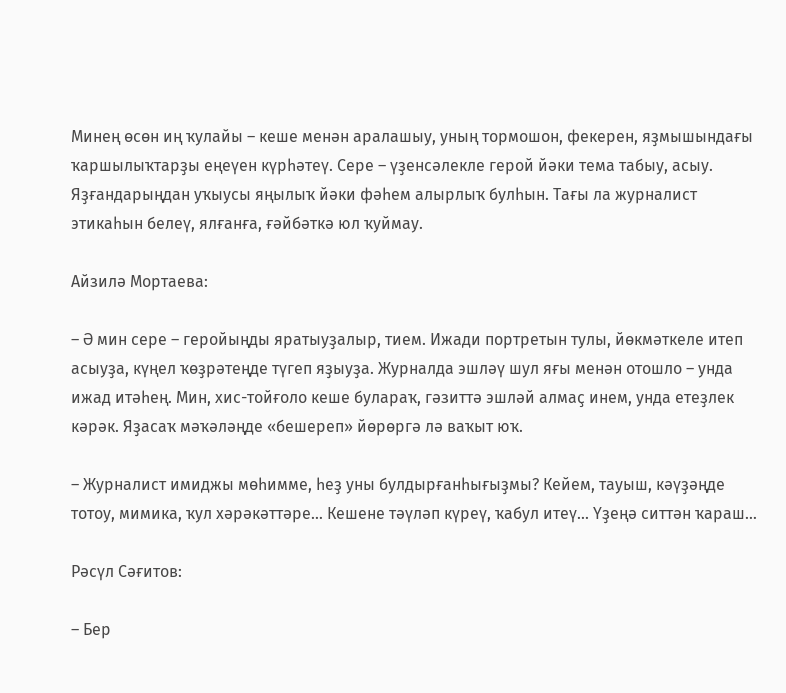Минең өсөн иң ҡулайы – кеше менән аралашыу, уның тормошон, фекерен, яҙмышындағы ҡаршылыҡтарҙы еңеүен күрһәтеү. Сере – үҙенсәлекле герой йәки тема табыу, асыу. Яҙғандарыңдан уҡыусы яңылыҡ йәки фәһем алырлыҡ булһын. Тағы ла журналист этикаһын белеү, ялғанға, ғәйбәткә юл ҡуймау.

Айзилә Мортаева:

– Ә мин сере – геройыңды яратыуҙалыр, тием. Ижади портретын тулы, йөкмәткеле итеп асыуҙа, күңел ҡөҙрәтеңде түгеп яҙыуҙа. Журналда эшләү шул яғы менән отошло – унда ижад итәһең. Мин, хис-тойғоло кеше булараҡ, гәзиттә эшләй алмаҫ инем, унда етеҙлек кәрәк. Яҙасаҡ мәҡәләңде «бешереп» йөрөргә лә ваҡыт юҡ.

– Журналист имиджы мөһимме, һеҙ уны булдырғанһығыҙмы? Кейем, тауыш, кәүҙәңде тотоу, мимика, ҡул хәрәкәттәре… Кешене тәүләп күреү, ҡабул итеү... Үҙеңә ситтән ҡараш…

Рәсүл Сәғитов:

– Бер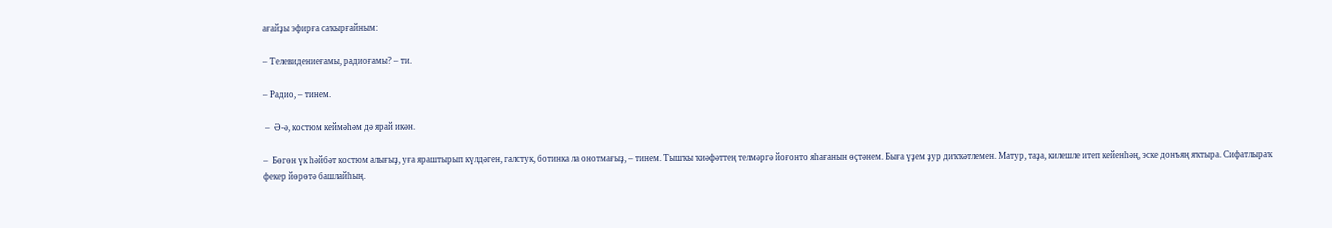ағайҙы эфирға саҡырғайным:

– Телевидениеғамы, радиоғамы? – ти.

– Радио, – тинем.

 –  Ә-ә, костюм кеймәһәм дә ярай икән.

–  Бөгөн үк һәйбәт костюм алығыҙ, уға яраштырып күлдәген, галстук, ботинка ла онотмағыҙ, – тинем. Тышҡы ҡиәфәттең телмәргә йоғонто яһағанын өҫтәнем. Быға үҙем ҙур диҡҡәтлемен. Матур, таҙа, килешле итеп кейенһәң, эске донъяң яҡтыра. Сифатлыраҡ фекер йөрөтә башлайһың.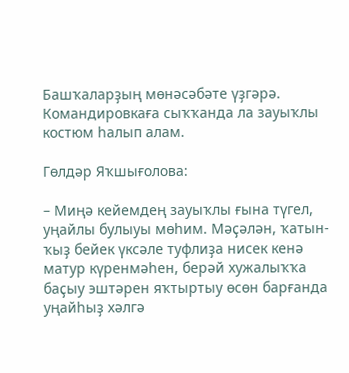Башҡаларҙың мөнәсәбәте үҙгәрә. Командировкаға сыҡҡанда ла зауыҡлы костюм һалып алам.

Гөлдәр Яҡшығолова:

– Миңә кейемдең зауыҡлы ғына түгел, уңайлы булыуы мөһим. Мәҫәлән, ҡатын-ҡыҙ бейек үксәле туфлиҙа нисек кенә матур күренмәһен, берәй хужалыҡҡа баҫыу эштәрен яҡтыртыу өсөн барғанда уңайһыҙ хәлгә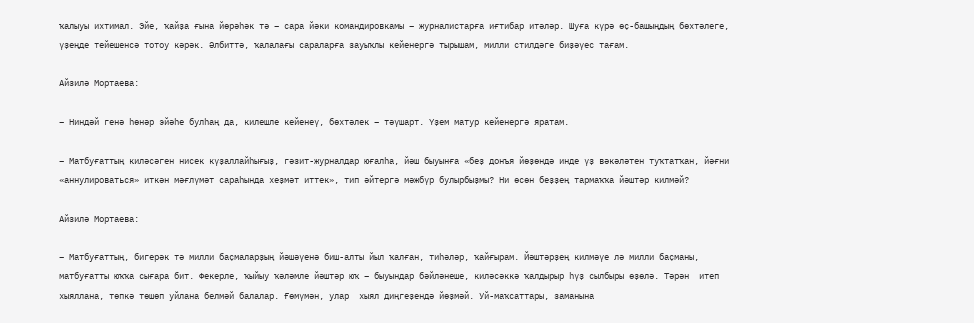ҡалыуы ихтимал. Эйе, ҡайҙа ғына йөрәһәк тә – сара йәки командировкамы – журналистарға иғтибар итәләр. Шуға күрә өҫ-башыңдың бөхтәлеге, үҙеңде тейешенсә тотоу кәрәк. Әлбиттә, ҡалалағы сараларға зауыҡлы кейенергә тырышам, милли стилдәге биҙәүес тағам.

Айзилә Мортаева:

– Ниндәй генә һөнәр эйәһе булһаң да, килешле кейенеү, бөхтәлек – тәүшарт. Үҙем матур кейенергә яратам.

– Матбуғаттың киләсәген нисек күҙаллайһығыҙ, гәзит-журналдар юғалһа, йәш быуынға «беҙ донъя йөҙөндә инде үҙ вәкәләтен туҡтатҡан, йәғни «аннулироваться» иткән мәғлүмәт сараһында хеҙмәт иттек», тип әйтергә мәжбүр булырбыҙмы? Ни өсөн беҙҙең тармаҡҡа йәштәр килмәй?

Айзилә Мортаева:

– Матбуғаттың, бигерәк тә милли баҫмаларҙың йәшәүенә биш-алты йыл ҡалған, тиһәләр, ҡайғырам. Йәштәрҙең килмәүе лә милли баҫманы, матбуғатты юҡҡа сығара бит. Фекерле, ҡыйыу ҡәләмле йәштәр юҡ – быуындар бәйләнеше, киләсәккә ҡалдырыр һүҙ сылбыры өҙөлә. Тәрән  итеп хыяллана, төпкә төшөп уйлана белмәй балалар. Ғөмүмән, улар  хыял диңгеҙендә йөҙмәй. Уй-маҡсаттары, заманына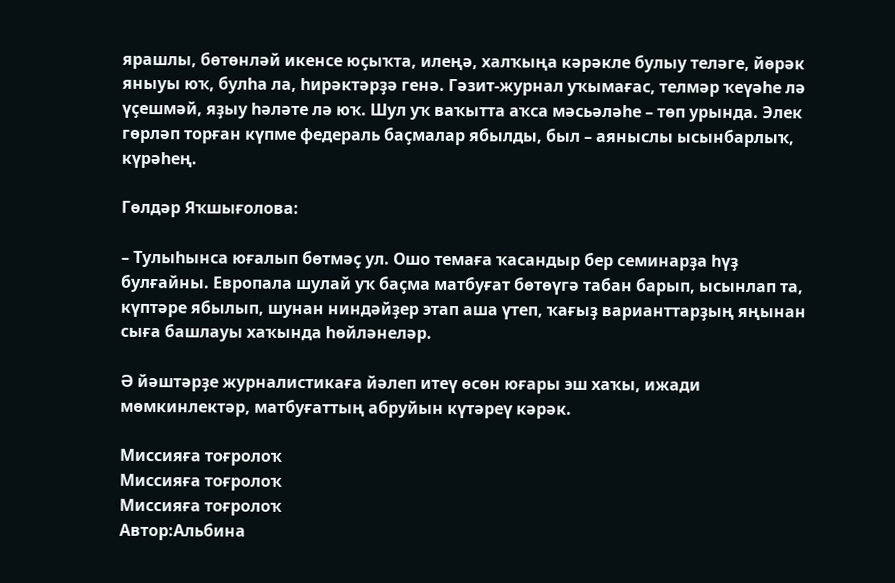ярашлы, бөтөнләй икенсе юҫыҡта, илеңә, халҡыңа кәрәкле булыу теләге, йөрәк яныуы юҡ, булһа ла, һирәктәрҙә генә. Гәзит-журнал уҡымағас, телмәр ҡеүәһе лә үҫешмәй, яҙыу һәләте лә юҡ. Шул уҡ ваҡытта аҡса мәсьәләһе – төп урында. Элек гөрләп торған күпме федераль баҫмалар ябылды, был – аяныслы ысынбарлыҡ, күрәһең.

Гөлдәр Яҡшығолова:

– Тулыһынса юғалып бөтмәҫ ул. Ошо темаға ҡасандыр бер семинарҙа һүҙ булғайны. Европала шулай уҡ баҫма матбуғат бөтөүгә табан барып, ысынлап та, күптәре ябылып, шунан ниндәйҙер этап аша үтеп, ҡағыҙ варианттарҙың яңынан сыға башлауы хаҡында һөйләнеләр.

Ә йәштәрҙе журналистикаға йәлеп итеү өсөн юғары эш хаҡы, ижади мөмкинлектәр, матбуғаттың абруйын күтәреү кәрәк.

Миссияға тоғролоҡ
Миссияға тоғролоҡ
Миссияға тоғролоҡ
Автор:Альбина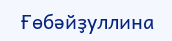Ғөбәйҙуллина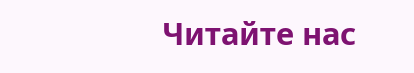Читайте нас